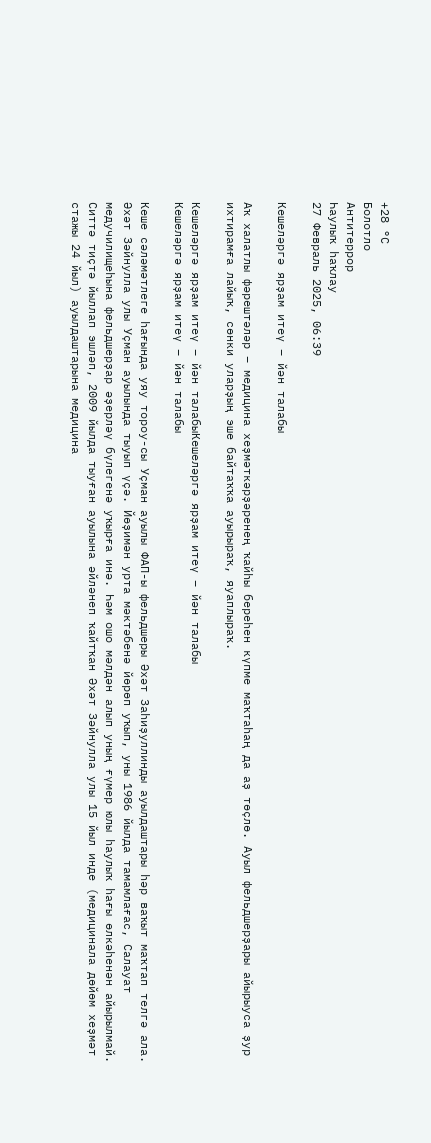+28 °С
Болотло
Антитеррор
Һаулыҡ һаҡлау
27 Февраль 2025, 06:39

Кешеләргә ярҙам итеү – йән талабы

Аҡ халатлы фәрештәләр – медицина хеҙмәткәрҙәренең ҡайһы береһен күпме маҡтаһаң да аҙ төҫлө. Ауыл фельдшерҙары айырыуса ҙур ихтирамға лайыҡ, сөнки уларҙың эше байтаҡҡа ауырыраҡ, яуаплыраҡ.

Кешеләргә ярҙам итеү – йән талабыКешеләргә ярҙам итеү – йән талабы
Кешеләргә ярҙам итеү – йән талабы

Кеше сәләмәтлеге һағында уяу тороу-сы Уҫман ауылы ФАП-ы фельдшеры Әхәт Заһиҙуллинды ауылдаштары һәр ваҡыт маҡтап телгә ала.
Әхәт Зәйнулла улы Уҫман ауылында тыуып үҫә. Йөҙимән урта мәктәбенә йөрөп уҡып, уны 1986 йылда тамамлағас, Салауат медучилищеһына фельдшерҙар әҙерләү бүлегенә уҡырға инә. Һәм ошо мәлдән алып уның ғүмер юлы һаулыҡ һағы өлкәһенән айырылмай. Ситтә тиҫтә йыллап эшләп, 2009 йылда тыуған ауылына әйләнеп ҡайтҡан Әхәт Зәйнулла улы 15 йыл инде (медицинала дөйөм хеҙмәт стажы 24 йыл) ауылдаштарына медицина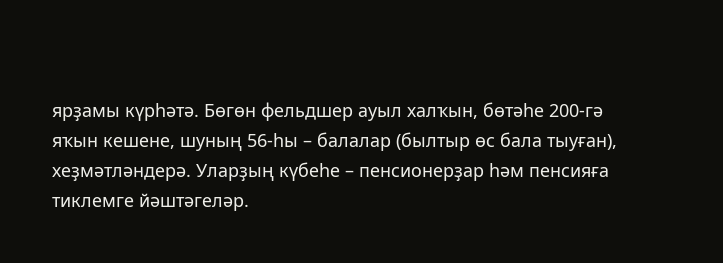ярҙамы күрһәтә. Бөгөн фельдшер ауыл халҡын, бөтәһе 200-гә яҡын кешене, шуның 56-һы – балалар (былтыр өс бала тыуған), хеҙмәтләндерә. Уларҙың күбеһе – пенсионерҙар һәм пенсияға тиклемге йәштәгеләр.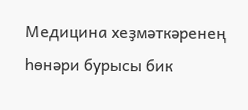Медицина хеҙмәткәренең һөнәри бурысы бик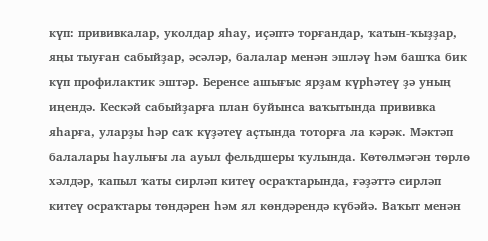күп: прививкалар, уколдар яһау, иҫәптә торғандар, ҡатын-ҡыҙҙар, яңы тыуған сабыйҙар, әсәләр, балалар менән эшләү һәм башҡа бик күп профилактик эштәр. Беренсе ашығыс ярҙам күрһәтеү ҙә уның иңендә. Кескәй сабыйҙарға план буйынса ваҡытында прививка яһарға, уларҙы һәр саҡ күҙәтеү аҫтында тоторға ла кәрәк. Мәктәп балалары һаулығы ла ауыл фельдшеры ҡулында. Көтөлмәгән төрлө хәлдәр, ҡапыл ҡаты сирләп китеү осраҡтарында, ғәҙәттә сирләп китеү осраҡтары төндәрен һәм ял көндәрендә күбәйә. Ваҡыт менән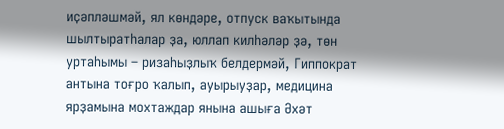иҫәпләшмәй, ял көндәре, отпуск ваҡытында шылтыратһалар ҙа, юллап килһәләр ҙә, төн уртаһымы – ризаһыҙлыҡ белдермәй, Гиппократ антына тоғро ҡалып, ауырыуҙар, медицина ярҙамына мохтаждар янына ашыға Әхәт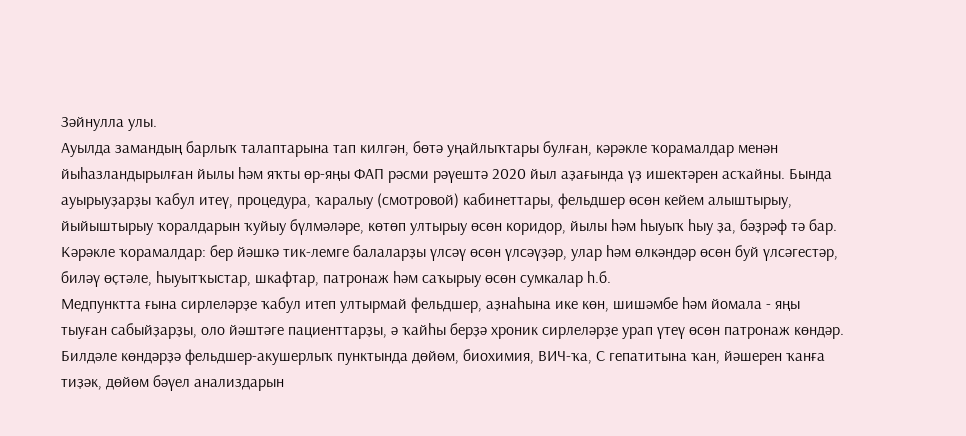Зәйнулла улы.
Ауылда замандың барлыҡ талаптарына тап килгән, бөтә уңайлыҡтары булған, кәрәкле ҡорамалдар менән йыһазландырылған йылы һәм яҡты өр-яңы ФАП рәсми рәүештә 2020 йыл аҙағында үҙ ишектәрен асҡайны. Бында ауырыуҙарҙы ҡабул итеү, процедура, ҡаралыу (смотровой) кабинеттары, фельдшер өсөн кейем алыштырыу, йыйыштырыу ҡоралдарын ҡуйыу бүлмәләре, көтөп ултырыу өсөн коридор, йылы һәм һыуыҡ һыу ҙа, бәҙрәф тә бар. Кәрәкле ҡорамалдар: бер йәшкә тик-лемге балаларҙы үлсәү өсөн үлсәүҙәр, улар һәм өлкәндәр өсөн буй үлсәгестәр, биләү өҫтәле, һыуытҡыстар, шкафтар, патронаж һәм саҡырыу өсөн сумкалар һ.б.
Медпунктта ғына сирлеләрҙе ҡабул итеп ултырмай фельдшер, аҙнаһына ике көн, шишәмбе һәм йомала - яңы тыуған сабыйҙарҙы, оло йәштәге пациенттарҙы, ә ҡайһы берҙә хроник сирлеләрҙе урап үтеү өсөн патронаж көндәр. Билдәле көндәрҙә фельдшер-акушерлыҡ пунктында дөйөм, биохимия, ВИЧ-ҡа, С гепатитына ҡан, йәшерен ҡанға тиҙәк, дөйөм бәүел анализдарын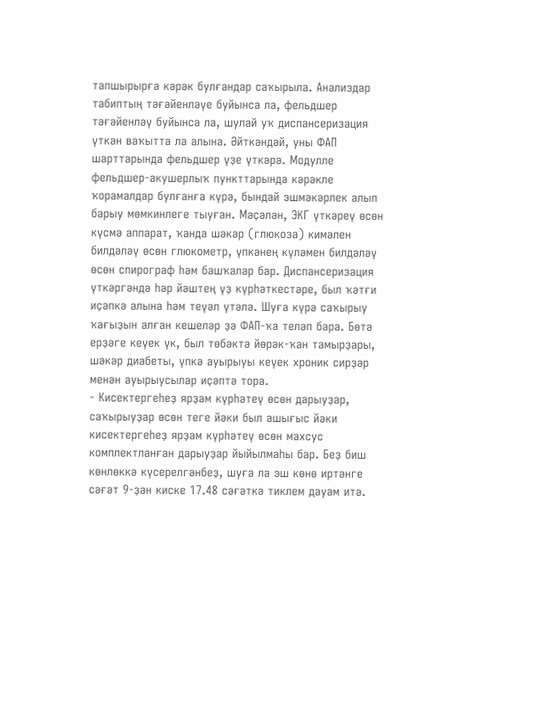тапшырырға кәрәк булғандар саҡырыла. Анализдар табиптың тәғәйенләүе буйынса ла, фельдшер тәғәйенләү буйынса ла, шулай уҡ диспансеризация үткән ваҡытта ла алына. Әйткәндәй, уны ФАП шарттарында фельдшер үҙе үткәрә. Модулле фельдшер-акушерлыҡ пункттарында кәрәкле ҡорамалдар булғанға күрә, бындай эшмәкәрлек алып барыу мөмкинлеге тыуған. Мәҫәлән, ЭКГ үткәреү өсөн күсмә аппарат, ҡанда шәкәр (глюкоза) кимәлен билдәләү өсөн глюкометр, үпкәнең күләмен билдәләү өсөн спирограф һәм башҡалар бар. Диспансеризация үткәргәндә һәр йәштең үҙ күрһәткестәре, был ҡәтғи иҫәпкә алына һәм теүәл үтәлә. Шуға күрә саҡырыу ҡағыҙын алған кешеләр ҙә ФАП-ҡа теләп бара. Бөтә ерҙәге кеүек үк, был төбәктә йөрәк-ҡан тамырҙары, шәкәр диабеты, үпкә ауырыуы кеүек хроник сирҙәр менән ауырыусылар иҫәптә тора.
- Кисектергеһеҙ ярҙам күрһәтеү өсөн дарыуҙар, саҡырыуҙар өсөн теге йәки был ашығыс йәки кисектергеһеҙ ярҙам күрһәтеү өсөн махсус комплектланған дарыуҙар йыйылмаһы бар. Беҙ биш көнлөккә күсерелгәнбеҙ, шуға ла эш көнө иртәнге сәғәт 9-ҙан киске 17.48 сәғәткә тиклем дауам итә.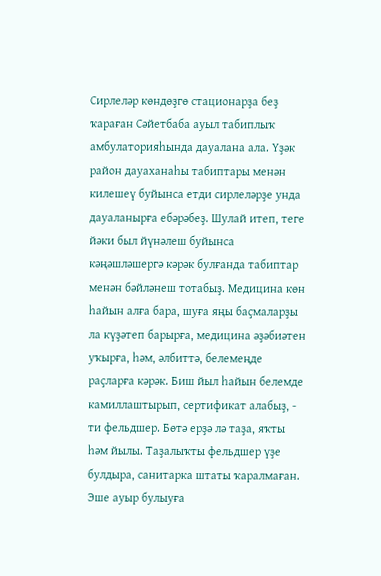Сирлеләр көндөҙгө стационарҙа беҙ ҡараған Сәйетбаба ауыл табиплыҡ амбулаторияһында дауалана ала. Үҙәк район дауаханаһы табиптары менән килешеү буйынса етди сирлеләрҙе унда дауаланырға ебәрәбеҙ. Шулай итеп, теге йәки был йүнәлеш буйынса кәңәшләшергә кәрәк булғанда табиптар менән бәйләнеш тотабыҙ. Медицина көн һайын алға бара, шуға яңы баҫмаларҙы ла күҙәтеп барырға, медицина әҙәбиәтен уҡырға, һәм, әлбиттә, белемеңде раҫларға кәрәк. Биш йыл һайын белемде камиллаштырып, сертификат алабыҙ, - ти фельдшер. Бөтә ерҙә лә таҙа, яҡты һәм йылы. Таҙалыҡты фельдшер үҙе булдыра, санитарка штаты ҡаралмаған.
Эше ауыр булыуға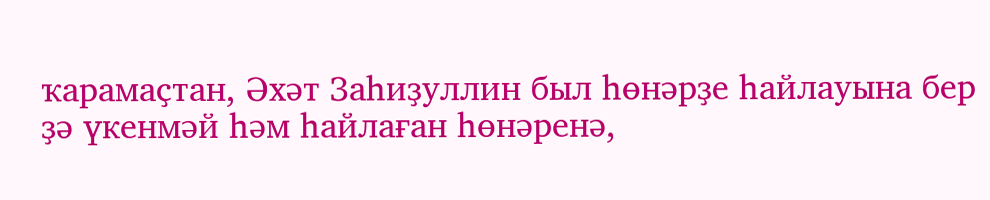ҡарамаҫтан, Әхәт Заһиҙуллин был һөнәрҙе һайлауына бер ҙә үкенмәй һәм һайлаған һөнәренә,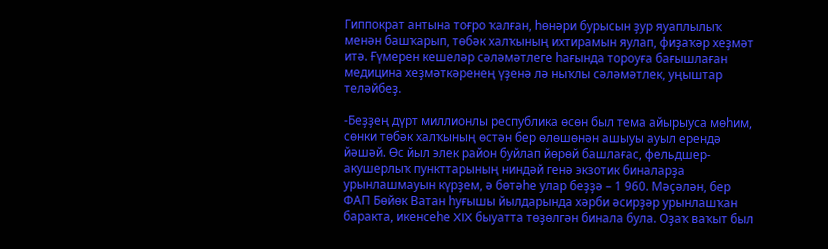Гиппократ антына тоғро ҡалған, һөнәри бурысын ҙур яуаплылыҡ менән башҡарып, төбәк халҡының ихтирамын яулап, фиҙаҡәр хеҙмәт итә. Ғүмерен кешеләр сәләмәтлеге һағында тороуға бағышлаған медицина хеҙмәткәренең үҙенә лә ныҡлы сәләмәтлек, уңыштар теләйбеҙ.

-Беҙҙең дүрт миллионлы республика өсөн был тема айырыуса мөһим, сөнки төбәк халҡының өстән бер өлөшөнән ашыуы ауыл ерендә йәшәй. Өс йыл элек район буйлап йөрөй башлағас, фельдшер-акушерлыҡ пункттарының ниндәй генә экзотик биналарҙа урынлашмауын күрҙем, ә бөтәһе улар беҙҙә – 1 960. Мәҫәлән, бер ФАП Бөйөк Ватан һуғышы йылдарында хәрби әсирҙәр урынлашҡан баракта, икенсеһе XIX быуатта төҙөлгән бинала була. Оҙаҡ ваҡыт был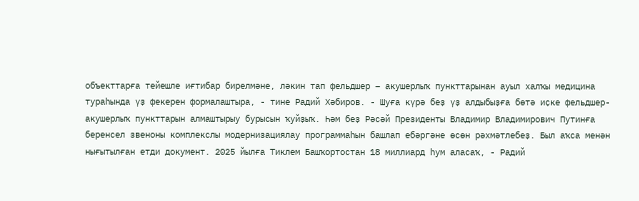объекттарға тейешле иғтибар бирелмәне, ләкин тап фельдшер – акушерлыҡ пункттарынан ауыл халҡы медицина тураһында үҙ фекерен формалаштыра, - тине Радий Хәбиров. - Шуға күрә беҙ үҙ алдыбыҙға бөтә иҫке фельдшер-акушерлыҡ пункттарын алмаштырыу бурысын ҡуйҙыҡ. Һәм беҙ Рәсәй Президенты Владимир Владимирович Путинға беренсел звеноны комплекслы модернизациялау программаһын башлап ебәргәне өсөн рәхмәтлебеҙ. Был аҡса менән нығытылған етди документ. 2025 йылға Тиклем Башҡортостан 18 миллиард һум аласаҡ, - Радий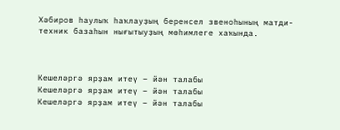Хәбиров һаулыҡ һаҡлауҙың беренсел звеноһының матди-техник базаһын нығытыуҙың мөһимлеге хаҡында.



Кешеләргә ярҙам итеү – йән талабы
Кешеләргә ярҙам итеү – йән талабы
Кешеләргә ярҙам итеү – йән талабы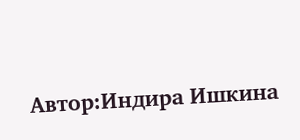Автор:Индира Ишкина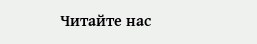Читайте нас